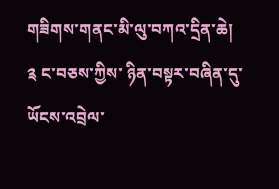གཟིགས་གནང་མི་ལུ་བཀའ་དྲིན་ཆེ།
༉ ང་བཅས་ཀྱིས་ ཉིན་བསྟར་བཞིན་དུ་
ཡོངས་འབྲེལ་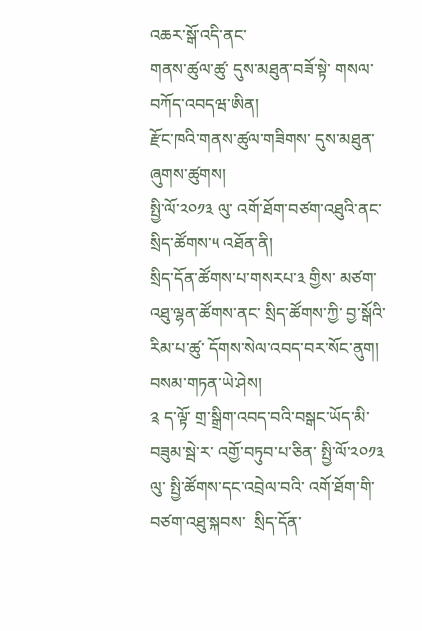འཆར་སྒོ་འདི་ནང་
གནས་ཚུལ་ཚུ་ དུས་མཐུན་བཟོ་སྟེ་ གསལ་བཀོད་འབདཝ་ཨིན།
རྫོང་ཁའི་གནས་ཚུལ་གཟིགས་ དུས་མཐུན་ཞུགས་ཚུགས།
སྤྱི་ལོ་༢༠༡༣ ལུ་ འགོ་ཐོག་བཙག་འཐུའི་ནང་ སྲིད་ཚོགས་༥ འཐོན་ནི།
སྲིད་དོན་ཚོགས་པ་གསརཔ་༣ གྱིས་ མཙག་འཐུ་ལྷན་ཚོགས་ནང་ སྲིད་ཚོགས་ཀྱི་ བྱ་སྒོའི་རིམ་པ་ཚུ་ དོགས་སེལ་འབད་བར་སོང་ནུག།
བསམ་གཏན་ཡེ་ཤེས།
༉ ད་ལྟོ་ གྲ་སྒྲིག་འབད་བའི་བསྒང་ཡོད་མི་བཟུམ་སྦེ་ར་ འགྱོ་བཏུབ་པ་ཅིན་ སྤྱི་ལོ་༢༠༡༣ ལུ་ སྤྱི་ཚོགས་དང་འབྲེལ་བའི་ འགོ་ཐོག་གི་ བཙག་འཐུ་སྐབས་  སྲིད་དོན་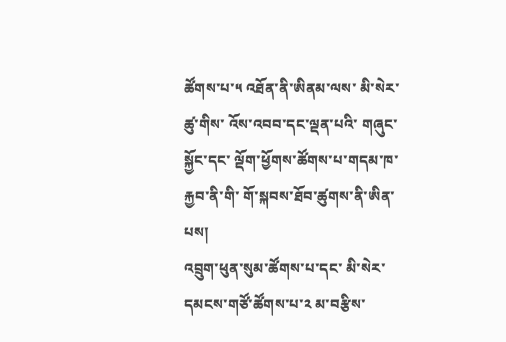ཚོགས་པ་༥ འཐོན་ནི་ཨིནམ་ལས་ མི་སེར་ཚུ་གིས་ འོས་འབབ་དང་ལྡན་པའི་ གཞུང་སྐྱོང་དང་ ལྡོག་ཕྱོགས་ཚོགས་པ་གདམ་ཁ་རྐྱབ་ནི་གི་ གོ་སྐབས་ཐོབ་ཚུགས་ནི་ཨིན་པས།
འབྲུག་ཕུན་སུམ་ཚོགས་པ་དང་ མི་སེར་དམངས་གཙོ་ཚོགས་པ་༢ མ་བརྩིས་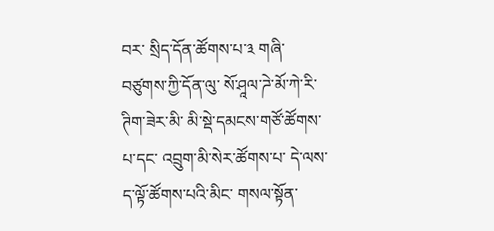བར་ སྲིད་དོན་ཚོགས་པ་༣ གཞི་བཙུགས་ཀྱི་དོན་ལུ་ སོ་ཤཱལ་ཌེ་མོ་ཀེ་རི་ཊིག་ཟེར་མི་ མི་སྡེ་དམངས་གཙོ་ཚོགས་པ་དང་ འབྲུག་མི་སེར་ཚོགས་པ་ དེ་ལས་ ད་ལྟོ་ཚོགས་པའི་མིང་ གསལ་སྟོན་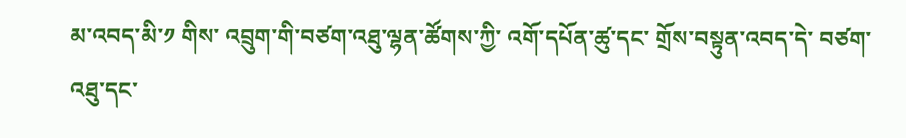མ་འབད་མི་༡ གིས་ འབྲུག་གི་བཙག་འཐུ་ལྷན་ཚོགས་ཀྱི་ འགོ་དཔོན་ཚུ་དང་ གྲོས་བསྟུན་འབད་དེ་ བཙག་འཐུ་དང་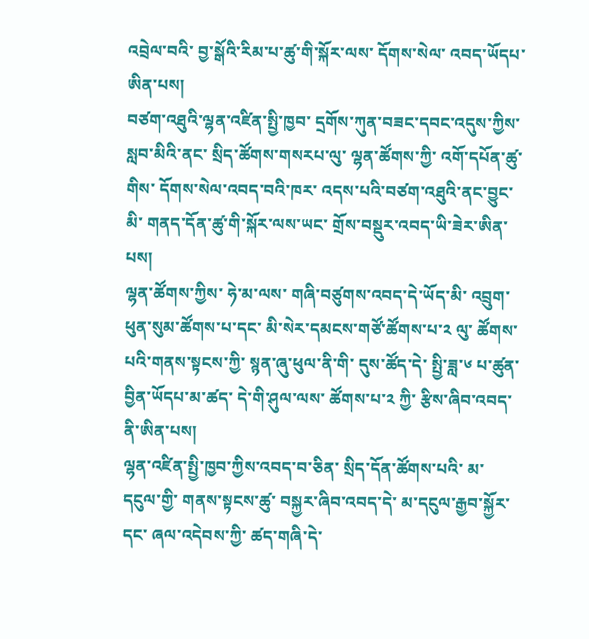འབྲེལ་བའི་ བྱ་སྒོའི་རིམ་པ་ཚུ་གི་སྐོར་ལས་ དོགས་སེལ་ འབད་ཡོདཔ་ཨིན་པས།
བཙག་འཐུའི་ལྷན་འཛིན་སྤྱི་ཁྱབ་ དྲགོས་ཀུན་བཟང་དབང་འདུས་ཀྱིས་ སླབ་མིའི་ནང་ སྲིད་ཚོགས་གསརཔ་ལུ་ ལྷན་ཚོགས་ཀྱི་ འགོ་དཔོན་ཚུ་གིས་ དོགས་སེལ་འབད་བའི་ཁར་ འདས་པའི་བཙག་འཐུའི་ནང་བྱུང་མི་ གནད་དོན་ཚུ་གི་སྐོར་ལས་ཡང་ གྲོས་བསྡུར་འབད་ཡི་ཟེར་ཨིན་པས།
ལྷན་ཚོགས་ཀྱིས་ ཧེ་མ་ལས་ གཞི་བཙུགས་འབད་དེ་ཡོད་མི་ འབྲུག་ཕུན་སུམ་ཚོགས་པ་དང་ མི་སེར་དམངས་གཙོ་ཚོགས་པ་༢ ལུ་ ཚོགས་པའི་གནས་སྟངས་ཀྱི་ སྙན་ཞུ་ཕུལ་ནི་གི་ དུས་ཚོད་དེ་ སྤྱི་ཟླ་༦ པ་ཚུན་ བྱིན་ཡོདཔ་མ་ཚད་ དེ་གི་ཤུལ་ལས་ ཚོགས་པ་༢ ཀྱི་ རྩིས་ཞིབ་འབད་ནི་ཨིན་པས།
ལྷན་འཛིན་སྤྱི་ཁྱབ་ཀྱིས་འབད་བ་ཅིན་ སྲིད་དོན་ཚོགས་པའི་ མ་དངུལ་གྱི་ གནས་སྟངས་ཚུ་ བསྐྱར་ཞིབ་འབད་དེ་ མ་དངུལ་རྒྱབ་སྐྱོར་དང་ ཞལ་འདེབས་ཀྱི་ ཚད་གཞི་དེ་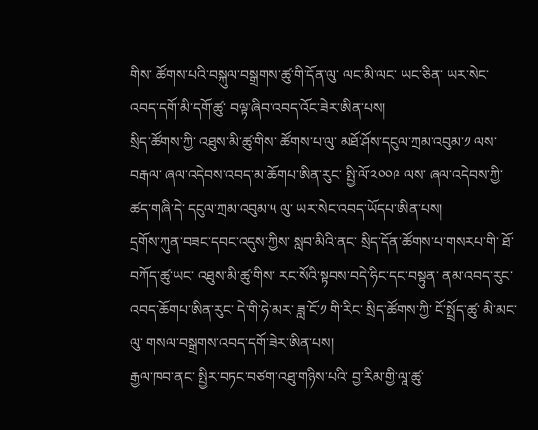གིས་ ཚོགས་པའི་བསྐུལ་བསྒྲགས་ཚུ་གི་དོན་ལུ་ ལང་མི་ལང་ ཡང་ཅིན་ ཡར་སེང་འབད་དགོ་མི་དགོ་ཚུ་ བལྟ་ཞིབ་འབད་འོང་ཟེར་ཨིན་པས།
སྲིད་ཚོགས་ཀྱི་ འཐུས་མི་ཚུ་གིས་ ཚོགས་པ་ལུ་ མཐོ་ཤོས་དངུལ་ཀྲམ་འབུམ་༡ ལས་བརྒལ་ ཞལ་འདེབས་འབད་མ་ཆོགཔ་ཨིན་རུང་ སྤྱི་ལོ་༢༠༠༩ ལས་ ཞལ་འདེབས་ཀྱི་ ཚད་གཞི་དེ་ དངུལ་ཀྲམ་འབུམ་༥ ལུ་ ཡར་སེང་འབད་ཡོདཔ་ཨིན་པས།
དྲགོས་ཀུན་བཟང་དབང་འདུས་ཀྱིས་ སླབ་མིའི་ནང་ སྲིད་དོན་ཚོགས་པ་གསརཔ་གི་ ཐོ་བཀོད་ཚུ་ཡང་ འཐུས་མི་ཚུ་གིས་ རང་སོའི་སྟབས་བདེ་ཧིང་དང་བསྟུན་ ནམ་འབད་རུང་ འབད་ཆོགཔ་ཨིན་རུང་ དེ་གི་ཧེ་མར་ ཟླ་ངོ་༡ གི་རིང་ སྲིད་ཚོགས་ཀྱི་ ངོ་སྤྲོད་ཚུ་ མི་མང་ལུ་ གསལ་བསྒྲགས་འབད་དགོ་ཟེར་ཨིན་པས།
རྒྱལ་ཁབ་ནང་ སྤྱིར་བཏང་བཙག་འཐུ་གཉིས་པའི་ བྱ་རིམ་གྱི་ལཱ་ཚུ་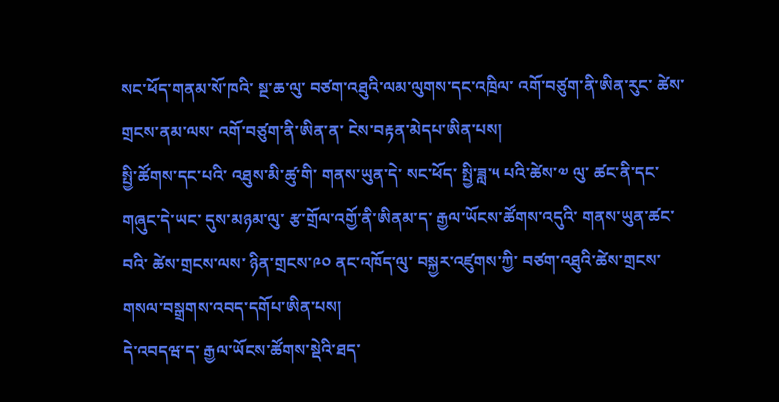སང་ཕོད་གནམ་སོ་ཁའི་ སྔ་ཆ་ལུ་ བཙག་འཐུའི་ལམ་ལུགས་དང་འཁྲིལ་ འགོ་བཙུག་ནི་ཨིན་རུང་ ཚེས་གྲངས་ནམ་ལས་ འགོ་བཙུག་ནི་ཨིན་ན་ ངེས་བརྟན་མེདཔ་ཨིན་པས།
སྤྱི་ཚོགས་དང་པའི་ འཐུས་མི་ཚུ་གི་ གནས་ཡུན་དེ་ སང་ཕོད་ སྤྱི་ཟླ་༥ པའི་ཚེས་༧ ལུ་ ཚང་ནི་དང་ གཞུང་དེ་ཡང་ དུས་མཉམ་ལུ་ རྩ་གྲོལ་འགྱོ་ནི་ཨིནམ་ད་ རྒྱལ་ཡོངས་ཚོགས་འདུའི་ གནས་ཡུན་ཚང་བའི་ ཚེས་གྲངས་ལས་ ཉིན་གྲངས་༩༠ ནང་འཁོད་ལུ་ བསྐྱར་འཛུགས་ཀྱི་ བཙག་འཐུའི་ཚེས་གྲངས་གསལ་བསྒྲགས་འབད་དགོཔ་ཨིན་པས།
དེ་འབདཝ་ད་ རྒྱལ་ཡོངས་ཚོགས་སྡེའི་ཐད་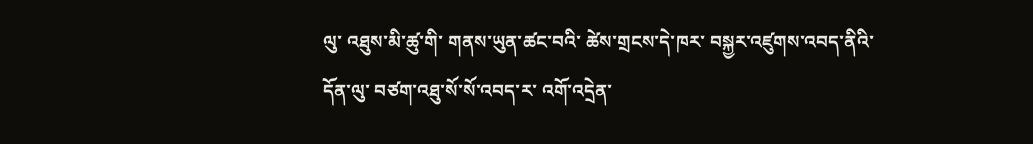ལུ་ འཐུས་མི་ཚུ་གི་ གནས་ཡུན་ཚང་བའི་ ཚེས་གྲངས་དེ་ཁར་ བསྐྱར་འཛུགས་འབད་ནིའི་དོན་ལུ་ བཙག་འཐུ་སོ་སོ་འབད་ར་ འགོ་འདྲེན་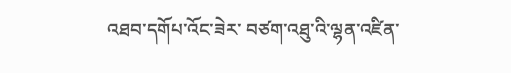འཐབ་དགོཔ་འོང་ཟེར་ བཙག་འཐུ་འི་ལྷན་འཛིན་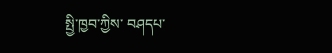སྤྱི་ཁྱབ་ཀྱིས་ བཤདཔ་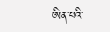ཨིན་པའི་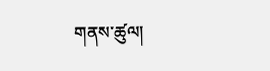གནས་ཚུལ།